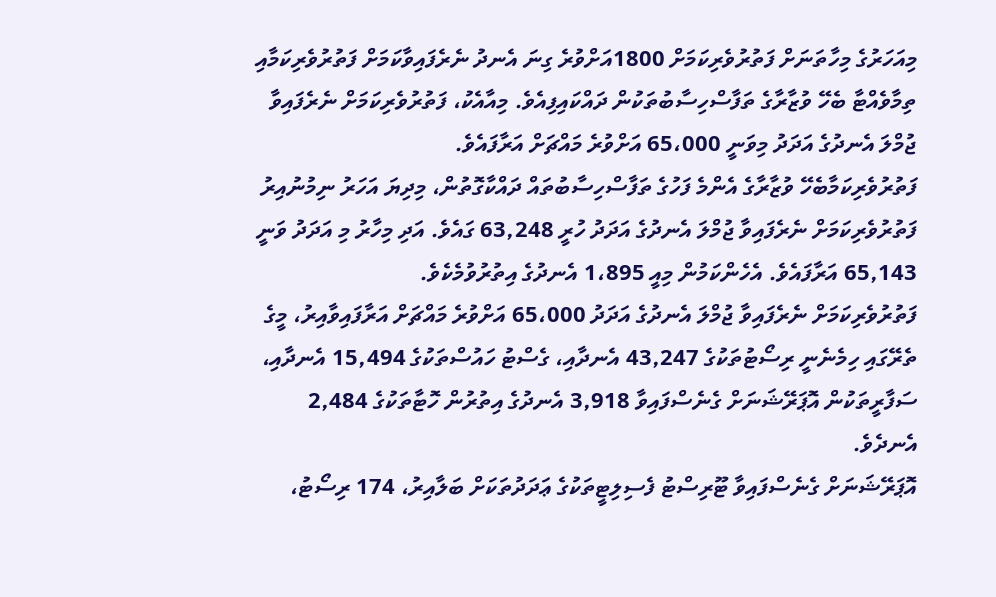މިއަހަރުގެ މިހާތަނަށް ފަތުރުވެރިކަމަށް 1800އަށްވުރެ ގިނަ އެނދު ނެރެފައިވާކަމަށް ފަތުރުވެރިކަމާއި ތިމާވެއްޓާ ބެހޭ ވުޒާރާގެ ތަފާސްހިސާބުތަކުން ދައްކައިފިއެވެ. މިއާއެކު، ފަތުރުވެރިކަމަށް ނެރެފައިވާ ޖުމްލަ އެނދުގެ އަދަދު މިވަނީ 65،000 އަށްވުރެ މައްޗަށް އަރާފައެވެ.
ފަތުރުވެރިކަމާބެހޭ ވުޒާރާގެ އެންމެ ފަހުގެ ތަފާސްހިސާބުތައް ދައްކާގޮތުން، މިދިޔަ އަހަރު ނިމުނުއިރު ފަތުރުވެރިކަމަށް ނެރެފައިވާ ޖުމްލަ އެނދުގެ އަދަދު ހުރީ 63,248 ގައެވެ. އަދި މިހާރު މި އަދަދު ވަނީ 65,143 އަރާފައެވެ. އެހެންކަމުން މިއީ 1،895 އެނދުގެ އިތުރުވުމެކެވެ.
ފަތުރުވެރިކަމަށް ނެރެފައިވާ ޖުމްލަ އެނދުގެ އަދަދު 65،000 އަށްވުރެ މައްޗަށް އަރާފައިވާއިރު، މީގެ ތެރޭގައި ހިމެނެނީ ރިސޯޓުތަކުގެ 43,247 އެނދާއި، ގެސްޓު ހައުސްތަކުގެ 15,494 އެނދާއި، ސަފާރީތަކުން އޮޕަރޭޝަނަށް ގެނެސްފައިވާ 3,918 އެނދުގެ އިތުރުން ހޮޓާތަކުގެ 2,484 އެނދެވެ.
އޮޕަރޭޝަނަށް ގެނެސްފައިވާ ޓޫރިސްޓު ފެސިލިޓީތަކުގެ ޢަދަދުތަކަށް ބަލާއިރު، 174 ރިސޯޓު،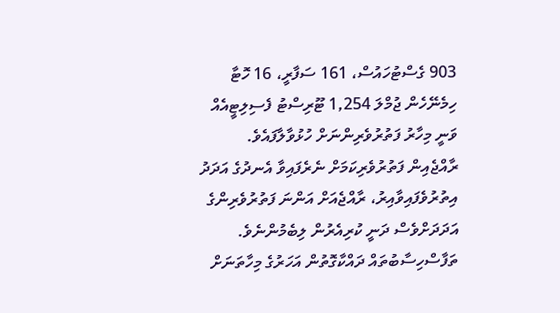903 ގެސްޓުހައުސް، 161 ސަފާރީ، 16 ހޮޓާ ހިމެނޭހެން ޖުމްލަ 1,254 ޓޫރިސްޓު ފެސިލިޓީއެއް ވަނީ މިހާރު ފަތުރުވެރިންނަށް ހުޅުވާލާފައެވެ.
ރާއްޖެއިން ފަތުރުވެރިކަމަށް ނެރެފައިވާ އެނދުގެ އަދަދު އިތުރުވެފައިވާއިރު، ރާއްޖެއަށް އަންނަ ފަތުރުވެރިންގެ އަދަދަށްވެސް ދަނީ ކުރިއެރުން ލިބެމުންނެވެ.
ތަފާސްހިސާބުތައް ދައްކާގޮތުން އަހަރުގެ މިހާތަނަށް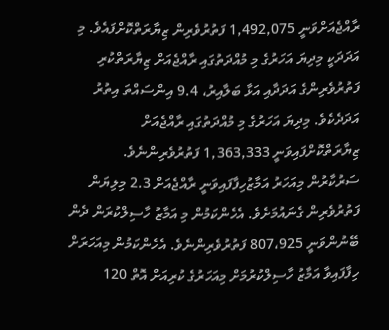ރާއްޖެއަށްވަނީ 1,492,075 ފަތުރުވެރިން ޒިޔާރަތްކޮށްފައެވެ. މި އަދަދަކީ މިދިޔަ އަހަރުގެ މި މުއްދަތުގައި ރާއްޖެއަށް ޒިޔާރަތްކުރި ފަތުރުވެރިންގެ އަދަދާއި އަޅާ ބަލާއިރު، 9.4 އިންސައްތަ އިތުރު އަދަދެކެވެ. މިދިޔަ އަހަރުގެ މި މުއްދަތުގައި ރާއްޖެއަށް ޒިޔާރަތްކޮށްފައިވަނީ 1,363,333 ފަތުރުވެރިންނެވެ.
ސަރުކާރުން މިއަހަރު އަމާޒުހިފާފައިވަނީ ރާއްޖެއަށް 2.3 މިލިޔަން ފަތުރުވެރިން ގެނައުމަށެވެ. އެހެންކަމުން މި އަމާޒު ހާސިލްކުރަން ދެން ބޭނުންވަނީ 807،925 ފަތުރުވެރިންނެވެ. އެހެންކަމުން މިއަހަރަށް ހިފާފައިވާ އަމާޒު ހާސިލްކުރުމަށް މިއަހަރުގެ ކުރިއަށް އޮތް 120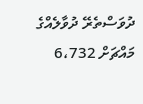ދުވަސްތެރޭ ދުވާލެއްގެ މައްޗަށް 6،732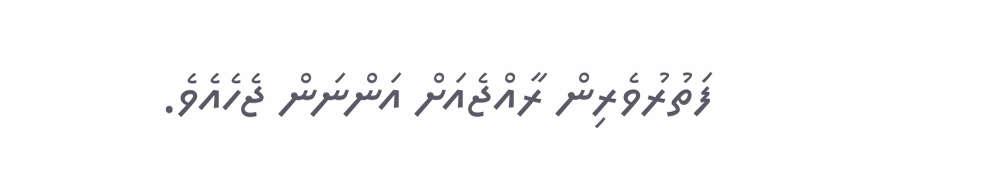ފަތުރުވެރިން ރާއްޖެއަށް އަންނަން ޖެހެއެވެ.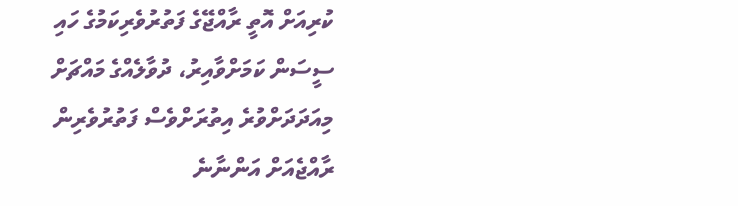ކުރިއަށް އޮތީ ރާއްޖޭގެ ފަތުރުވެރިކަމުގެ ހައި ސީސަން ކަމަށްވާއިރު، ދުވާލެއްގެ މައްޗަށް މިއަދަދަށްވުރެ އިތުރަށްވެސް ފަތުރުވެރިން ރާއްޖެއަށް އަންނާނެ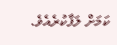ކަމަށް ލަފާކުރެއެވެ.